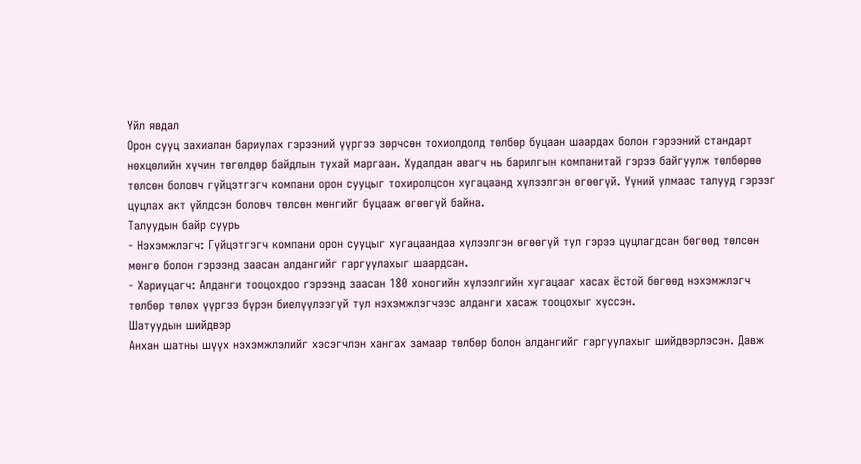Үйл явдал
Орон сууц захиалан бариулах гэрээний үүргээ зөрчсөн тохиолдолд төлбөр буцаан шаардах болон гэрээний стандарт нөхцөлийн хүчин төгөлдөр байдлын тухай маргаан. Худалдан авагч нь барилгын компанитай гэрээ байгуулж төлбөрөө төлсөн боловч гүйцэтгэгч компани орон сууцыг тохиролцсон хугацаанд хүлээлгэн өгөөгүй. Үүний улмаас талууд гэрээг цуцлах акт үйлдсэн боловч төлсөн мөнгийг буцааж өгөөгүй байна.
Талуудын байр суурь
- Нэхэмжлэгч: Гүйцэтгэгч компани орон сууцыг хугацаандаа хүлээлгэн өгөөгүй тул гэрээ цуцлагдсан бөгөөд төлсөн мөнгө болон гэрээнд заасан алдангийг гаргуулахыг шаардсан.
- Хариуцагч: Алданги тооцохдоо гэрээнд заасан 180 хоногийн хүлээлгийн хугацааг хасах ёстой бөгөөд нэхэмжлэгч төлбөр төлөх үүргээ бүрэн биелүүлээгүй тул нэхэмжлэгчээс алданги хасаж тооцохыг хүссэн.
Шатуудын шийдвэр
Анхан шатны шүүх нэхэмжлэлийг хэсэгчлэн хангах замаар төлбөр болон алдангийг гаргуулахыг шийдвэрлэсэн. Давж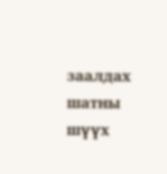заалдах шатны шүүх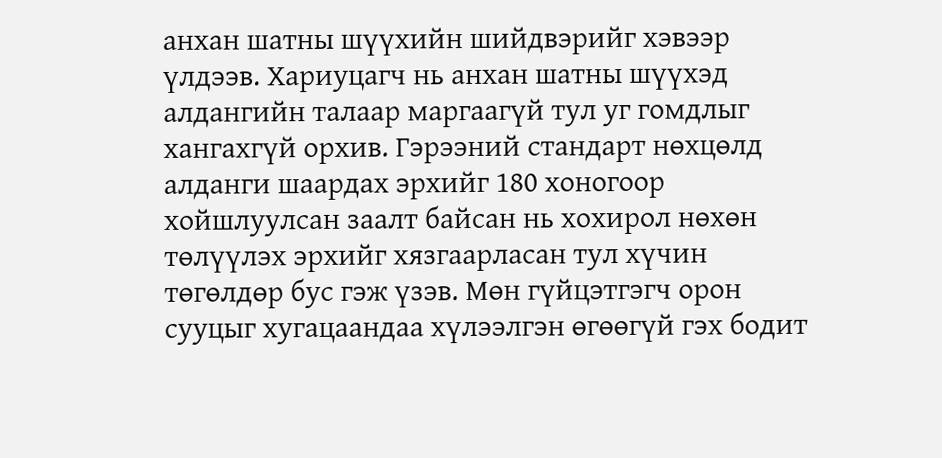анхан шатны шүүхийн шийдвэрийг хэвээр үлдээв. Хариуцагч нь анхан шатны шүүхэд алдангийн талаар маргаагүй тул уг гомдлыг хангахгүй орхив. Гэрээний стандарт нөхцөлд алданги шаардах эрхийг 180 хоногоор хойшлуулсан заалт байсан нь хохирол нөхөн төлүүлэх эрхийг хязгаарласан тул хүчин төгөлдөр бус гэж үзэв. Мөн гүйцэтгэгч орон сууцыг хугацаандаа хүлээлгэн өгөөгүй гэх бодит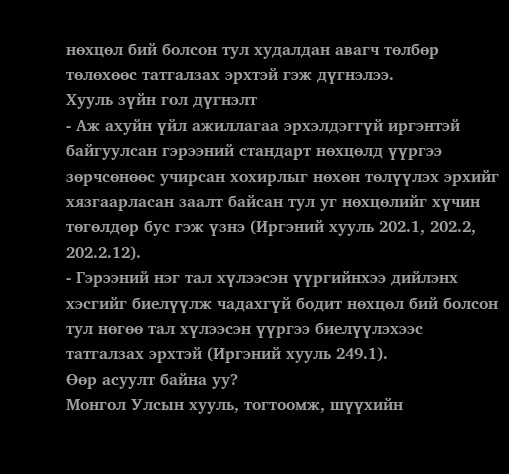нөхцөл бий болсон тул худалдан авагч төлбөр төлөхөөс татгалзах эрхтэй гэж дүгнэлээ.
Хууль зүйн гол дүгнэлт
- Аж ахуйн үйл ажиллагаа эрхэлдэггүй иргэнтэй байгуулсан гэрээний стандарт нөхцөлд үүргээ зөрчсөнөөс учирсан хохирлыг нөхөн төлүүлэх эрхийг хязгаарласан заалт байсан тул уг нөхцөлийг хүчин төгөлдөр бус гэж үзнэ (Иргэний хууль 202.1, 202.2, 202.2.12).
- Гэрээний нэг тал хүлээсэн үүргийнхээ дийлэнх хэсгийг биелүүлж чадахгүй бодит нөхцөл бий болсон тул нөгөө тал хүлээсэн үүргээ биелүүлэхээс татгалзах эрхтэй (Иргэний хууль 249.1).
Өөр асуулт байна уу?
Монгол Улсын хууль, тогтоомж, шүүхийн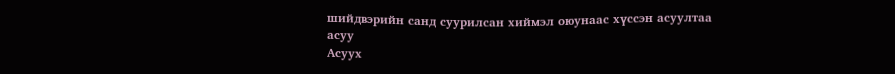шийдвэрийн санд суурилсан хиймэл оюунаас хүссэн асуултаа асуу
Асуух